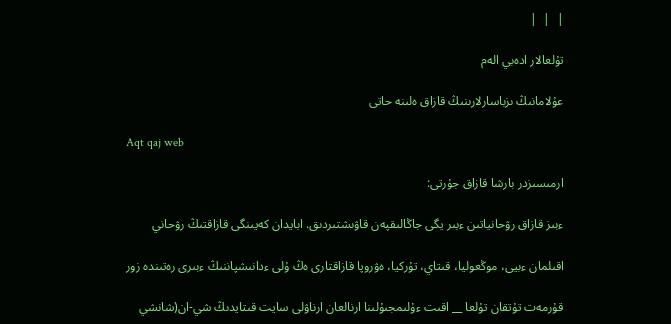|  |  |

تۇلعالار ادەبي الەم

عۇلامانىڭ ىزباسارلارىنىڭ قازاق ەلىنە حاتى

Aqt qaj web

ارمىسىزدر بارشا قازاق جۇرتى:

ءبىز قازاق رۋحانياتىن ءبىر يگى جاڭالىقپەن قاۋىشتىردىق. ابايدان كەيىنگى قازاقتىڭ رۋحاني

اقىلمان ءبيى، موڭعوليا، قىتاي، تۇركيا، ەۋروپا قازاقتارى ەڭ ۇلى ءدانىشپاننىڭ ءبىرى رەتىندە زور

قۇرمەت تۇتقان تۇلعا __ اقىت ءۇلىمجىۇلىنا ارنالعان ارناۋلى سايت قىتايدىڭ شي-ان(شانشي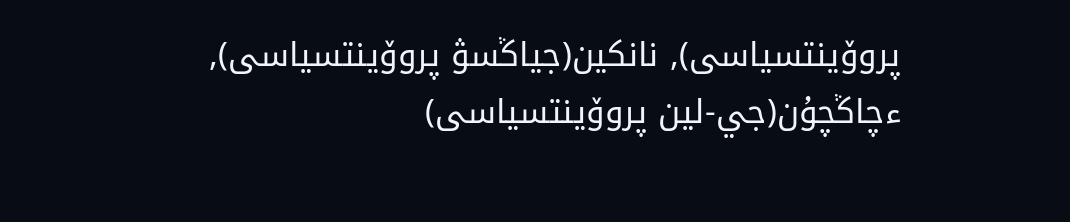پروۆينتسياسى), نانكين(جياڭسۋ پروۆينتسياسى), ءچاڭچۇن(جي-لين پروۆينتسياسى)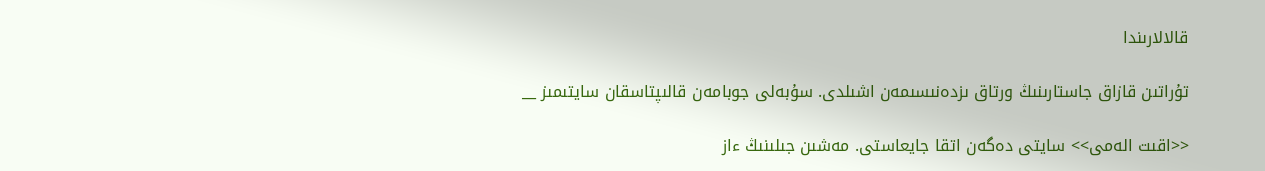قالالارىندا

تۇراتىن قازاق جاستارىنىڭ ورتاق ىزدەنىسىمەن اشىلدى. سۇبەلى جوبامەن قالىپتاسقان سايتىمىز __

<<اقىت الەمى>> سايتى دەگەن اتقا جايعاستى. مەشىن جىلىنىڭ ءاز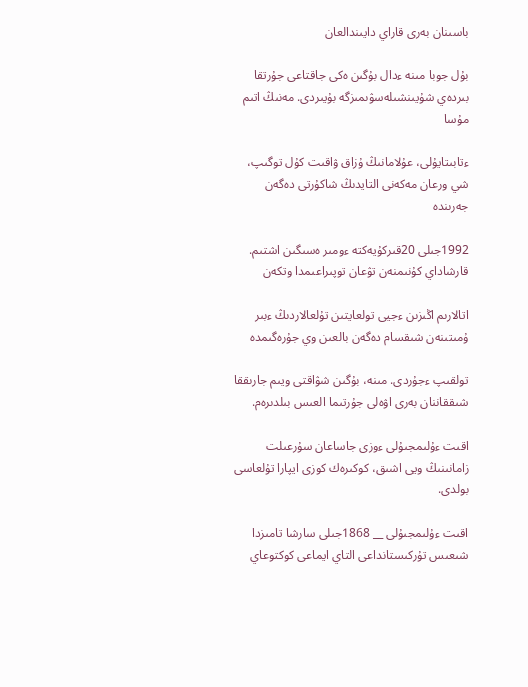باسىنان بەرى قاراي دايىندالعان

بۇل جوبا مىنە ءدال بۇگىن ەكى جاقتاعى جۇرتقا بىردەي شۇيىنشىلەسۋىمىزگە بۇيىردى. مەنىڭ اتىم مۇسا

ءتابىتايۇلى، عۇلامانىڭ ۇزاق ۋاقىت كۇل توگىپ، شي ورعان مەكەنى التايدىڭ شاكۇرتى دەگەن جەرىندە

1992جىلى 20قىركۇيەكتە ءومىر ەسىگىن اشتىم. قارشاداي كۇنىمنەن تۋعان توپىراعىمدا وتكەن

اتالارىم اڭىزىن ءجيى تولعايتىن تۇلعالاردىڭ ءبىر ۇمىتىنەن شىقسام دەگەن بالعىن وي جۇرەگىمدە

تولقىپ ءجۇردى. مىنە، بۇگىن شۋاقتى ويىم جارىققا شىققاننان بەرى اۋەلى جۇرتىما العىس بىلدىرەم.

اقىت ءۇلىمجىۇلى ءوزى جاساعان سۇرعىلت زامانىنىڭ ويى اشىق، كوكىرەك كوزى ايپارا تۇلعاسى بولدى.

اقىت ءۇلىمجىۇلى __ 1868جىلى سارشا تامىزدا شىعىس تۇركىستانداعى التاي ايماعى كوكتوعاي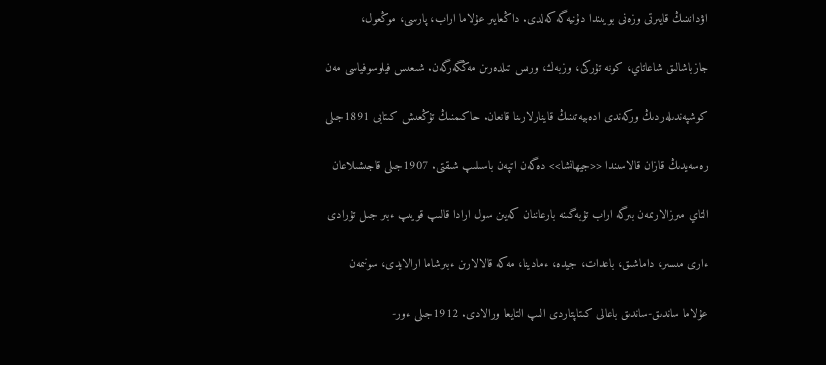اۋدانىنىڭ قايىرتى وزەنى بويىندا دۇنيەگە كەلدى. داڭعايىر عۇلاما اراب، پارسى، موڭعول،

جازباشالىق شاعاتاي، كونە تۇركى، وزبەك، ورىس تىلدەرىن مەڭگەرگەن. شىعىس فيلوسوفياسى مەن

كوشپەندىلەردىڭ وركەندى ادەبيەتىنىڭ قاينارلارىنا قانعان. حاكىمنىڭ تۇڭعىش كىتابى 1891جىلى

رەسەيدىڭ قازان قالاسىندا <<جيھانشا>> دەگەن اتپەن باسىلىپ شىقتى. 1907جىلى قاجىشىلاعان

التاي مىرزالارىمەن بىرگە اراب تۇبەگىنە بارعاننان كەيىن سول ارادا قالىپ قويىپ ءبىر جىل تۇرادى

ءارى مىسىر، داماشىق، باعدات، جيدە، ءمادينا، مەكە قالالارىن ءبىرشاما ارالايدى، سونىمەن

عۇلاما ساندىق-ساندىق باعالى كىتاپتاردى الىپ التايعا ورالادى. 1912جىلى ءور-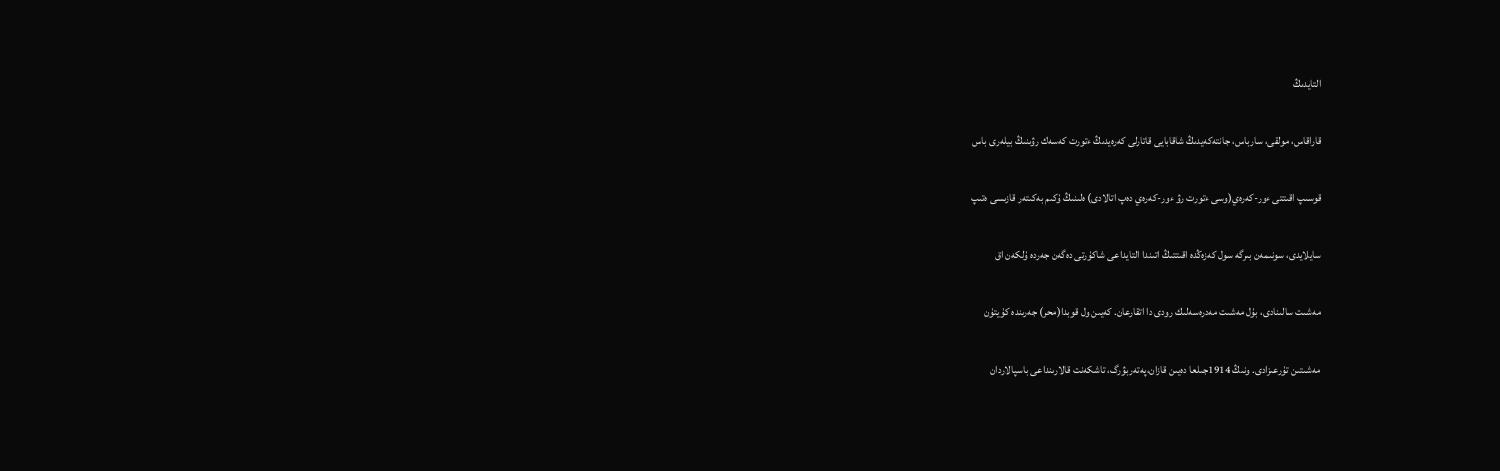التايدىڭ

قاراقاس، مولقى، سارباس، جانتەكەيدىڭ شاقابايى قاتارلى كەرەيدىڭ ءتورت كەسەك رۋىنىڭ بيلەرى باس

قوسىپ اقىتتى ءور-كەرەي(وسى ءتورت رۋ ءور-كەرەي دەپ اتالادى) ەلىنىڭ ۇكىم بەكىتەر قازىسى ەتىپ

سايلايدى، سونىمەن بىرگە سول كەزەڭدە اقىتتىڭ اتىندا التايداعى شاكۇرتى دەگەن جەردە ۇلكەن اق

مەشىت سالىنادى، بۇل مەشىت مەدرەسەلىك رودى دا اتقارعان. كەيىن ول قوبدا(محر) جەرىندە كۇيتۇن

مەشىتىن تۇرعىزادى. ونىڭ 1914جىلعا دەيىن قازان،پەتەربۋرگ، تاشكەنت قالارىنداعى باسپالاردان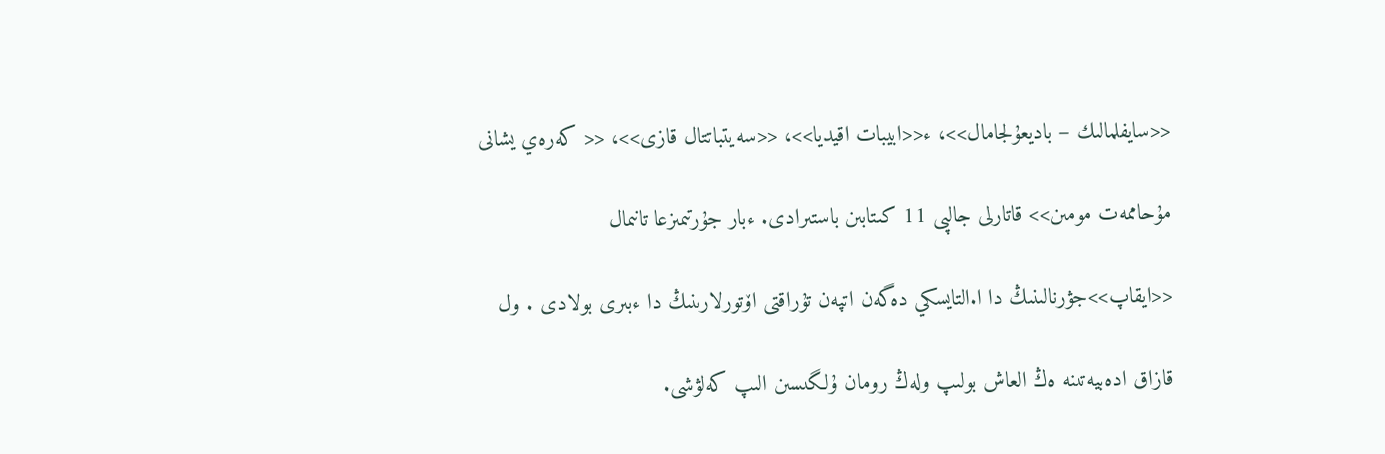<<سايفلمالىك – باديعۇلجامال>>، ء<<ابيبات اقيديا>>، <<سەيتباتتال قازى>>، << كەرەي يشانى

مۇحاممەت مومىن>> قاتارلى جالپى 11 كىتابىن باستىرادى. ءبار جۇرتىمىزعا تانىمال

<<ايقاپ>>جۋرنالىنىڭ دا ا.التايسكي دەگەن اتپەن تۇراقتى اۆتورلارىنىڭ دا ءبىرى بولادى . ول

قازاق ادەبيەتىنە ەڭ العاش بولىپ ولەڭ رومان ۇلگىسىن الىپ كەلۋشى.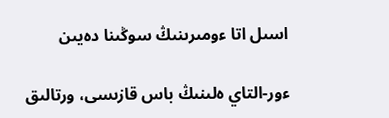اسىل اتا ءومىرىنىڭ سوڭىنا دەيىن

ءور-التاي ەلىنىڭ باس قازىسى، ورتالىق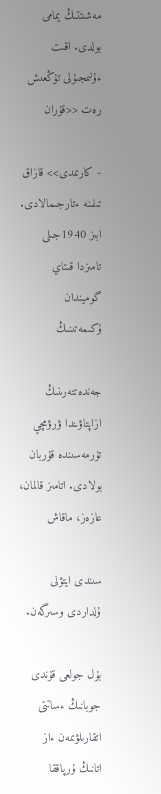مەشىتتىڭ يمامى بولدى. اقىت ءۇلىمجىۇلى تۇڭعىش رەت <<قۇران

- كارىمدى>> قازاق تىلىنە ءتارجىمالادى. ابىز 1940جىلى تامىزدا قىتاي گوميندان ۇكىمەتىنىڭ

جەندەتتەرىنىڭ ازاپتاۋىندا ۋرۋمچي تۇرمەسىندە قۇربان بولادى. اتامىز قالمان، عازەز، ماقاش

سىندى ايتۋلى ۇلداردى وسىرگەن.

بۇل جولعى قۇندى جوبانىڭ ءساتتى اتقارىلۋىمەن ءاز اتانىڭ ۇرپاققا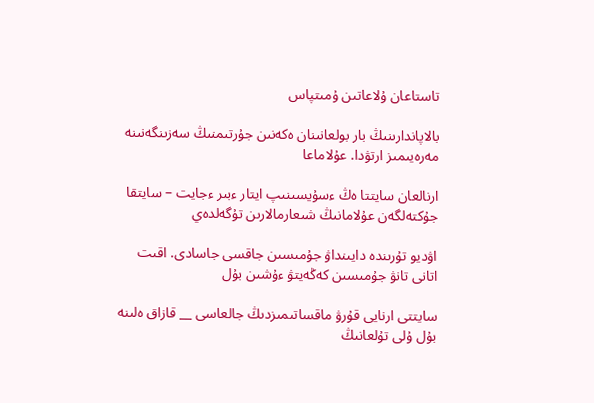تاستاعان ۇلاعاتىن ۇمىتپاس

بالاپاندارىنىڭ بار بولعانىنان ەكەنىن جۇرتىمنىڭ سەزىنگەنىنە مەرەيىمىز ارتۋدا. عۇلاماعا

ارنالعان سايتتا ەڭ ءسۇيسىنىپ ايتار ءبىر ءجايت – سايتقا جۇكتەلگەن عۇلامانىڭ شىعارمالارىن تۇگەلدەي

اۋديو تۇرىندە دايىنداۋ جۇمىسىن جاقسى جاسادى. اقىت اتانى تانۋ جۇمىسىن كەڭەيتۋ ءۇشىن بۇل

سايتتى ارنايى قۇرۋ ماقساتىمىزدىڭ جالعاسى __ قازاق ەلىنە بۇل ۇلى تۇلعانىڭ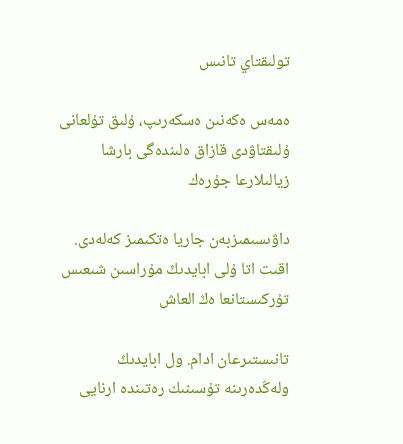تولىقتاي تانىس

ەمەس ەكەنىن ەسكەرىپ، ۇلىق تۇلعانى ۇلىقتاۋدى قازاق ەلىندەگى بارشا زيالىلارعا جۇرەك

داۋىسىمىزبەن جاريا ەتكىمىز كەلەدى. اقىت اتا ۇلى ابايدىڭ مۇراسىن شىعىس تۇركىستانعا ەڭ العاش

تانىستىرعان ادام. ول ابايدىڭ ولەڭدەرىنە تۇسىنىك رەتىندە ارنايى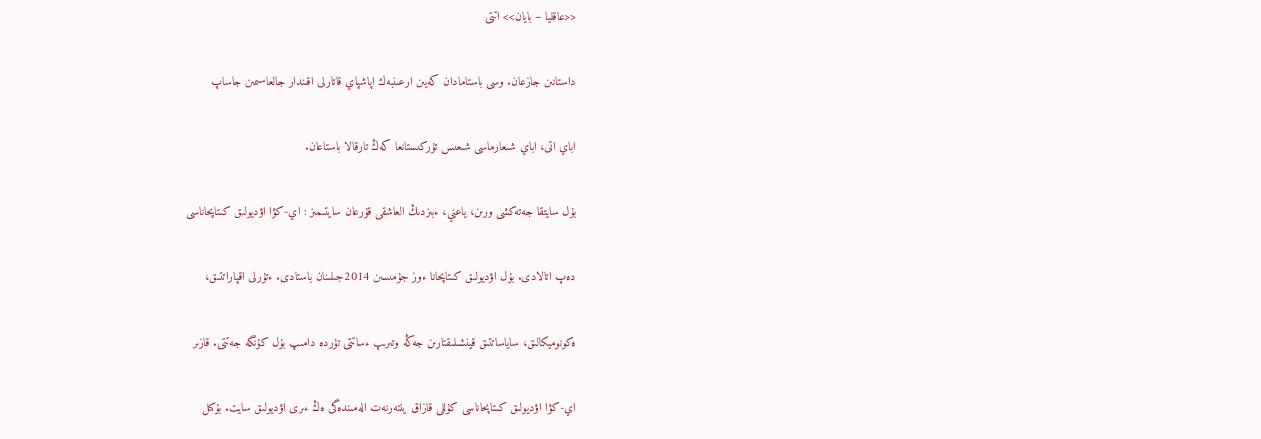<<عاقليا – بايان>> اتتى

داستانىن جازعان. وسى باستامادان كەيىن ارعىنبەك اپاشپاي قاتارلى اقىندار جالعاسىمىن جاساپ

اباي اتى، اباي شىعارماسى شىعىس تۇركىستانعا كەڭ تارقالا باستاعان.

بۇل سايتقا جەتەكشى ورىن، ياعني، ءبىزدىڭ العاشقى قۇرعان سايتىمىز : اي-كۋا اۋديولىق كىتاپحاناسى

دەپ اتالادى. بۇل اۋديولىق كىتاپحانا ءوز جۇمىسىن 2014جىلىنان باستادى. ءتۇرلى اقپاراتتىق،

ەكونوميكالىق، ساياساتتىق قينشىلىقتارىن جەڭە وتىرىپ ءساتتى تۇردە دامىپ بۇل كۇنگە جەتتى. قازىر

اي-كۋا اۋديولىق كىتاپحاناسى كۇللى قازاق ينتەرنەت الەمىندەگى ەڭ ءىرى اۋديولىق سايت. بۇكىل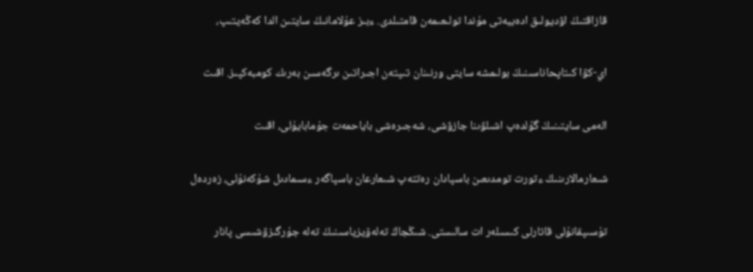قازاقتىڭ اۋديولىق ادەبيەتى مۇندا تولىعىمەن قامتىلدى. ءبىز عۇلامانىڭ سايتىن الدا كەڭەيتىپ،

اي-كۋا كىتاپحاناسىنىڭ بولىمشە سايتى ورنىنان تىپتەن اجىراتىن ىرگەسىن بەرىك كومبەكپىز. اقىت

الەمى سايتىنىڭ گۇلدەپ اشىلۋىنا جازۋشى، شەجىرەشى باياحمەت جۇمابايۇلى، اقىت

شىعارمالارىنىڭ ءتورت تومدىعىن باسپادان رەتتەپ شىعارعان باسپاگەر ءسىمادىل شۇكەنۇلى، زەردەل

تۇسىپقانۇلى قاتارلى كىسىلەر ات سالىستى. شىڭجاڭ تەلەۆيزياسىنىڭ تەلە جۇرگىزۋشىسى پانار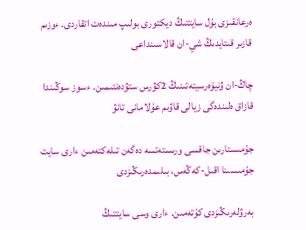ەرعانقىزى بۇل سايتتىڭ ديكتورى بولىپ مىندەت اتقاردى. ءوزىم قازىر قىتايدىڭ شي-ان قالاسىنداعى

چاڭ-ان ۋنيۆەرسيتەتىنىڭ 2كۋرس ستۋدەنتىمىن. ءسوز سوڭىندا قازاق ەلىندەگى زيالى قاۋىم عۇلامانى تانۋ

جۇمىستارىن جاقسى ورىستەتسە دەگەن تىلەكتەمىن ءارى سايت جۇمىسىنا اقىل-كەڭەس، بىلىمدەرىڭىزدى

بەرۋلەرىڭىزدى كۇتەمىن. ءارى وسى سايتتىڭ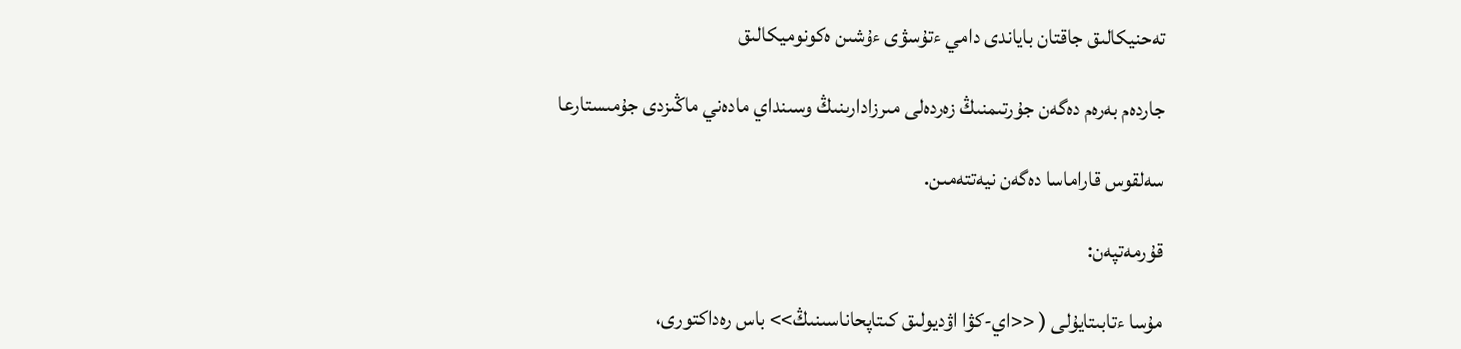تەحنيكالىق جاقتان باياندى دامي ءتۇسۋى ءۇشىن ەكونوميكالىق

جاردەم بەرەم دەگەن جۇرتىمنىڭ زەردەلى مىرزادارىنىڭ وسىنداي مادەني ماڭىزدى جۇمىستارعا

سەلقوس قاراماسا دەگەن نيەتتەمىن.

قۇرمەتپەن:

مۇسا ءتابىتايۇلى ( <<اي-كۋا اۋديولىق كىتاپحاناسىنىڭ>> باس رەداكتورى،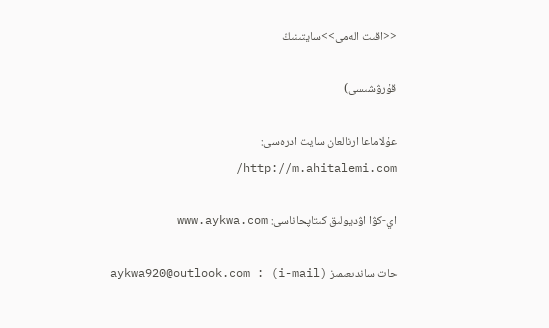<<اقىت الەمى>>سايتىنىڭ

قۇرۋشىسى)

عۇلاماعا ارنالعان سايت ادرەسى: http://m.ahitalemi.com/

اي-كۋا اۋديولىق كىتاپحاناسى: www.aykwa.com

حات ساندىعىمىز (i-mail) : aykwa920@outlook.com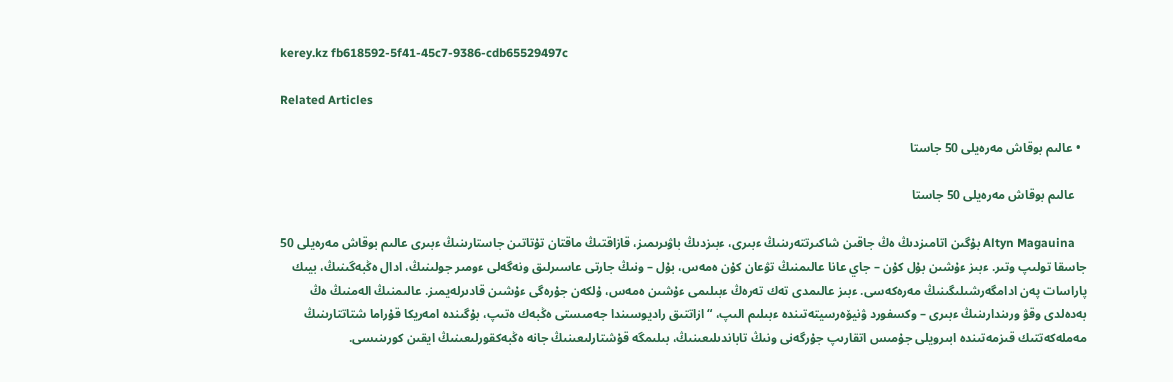kerey.kz fb618592-5f41-45c7-9386-cdb65529497c

Related Articles

  • عالىم بوقاش مەرەيلى 50 جاستا

    عالىم بوقاش مەرەيلى 50 جاستا

    Altyn Magauina بۇگىن اتامىزدىڭ ەڭ جاقىن شاكىرتتەرىنىڭ ءبىرى، ءبىزدىڭ باۋىرىمىز، قازاقتىڭ ماقتان تۇتاتىن جاستارىنىڭ ءبىرى عالىم بوقاش مەرەيلى 50 جاسقا تولىپ وتىر. ءبىز ءۇشىن بۇل كۇن – جاي عانا عالىمنىڭ تۋعان كۇن ەمەس، بۇل – ونىڭ جارتى عاسىرلىق ونەگەلى ءومىر جولىنىڭ، ادال ەڭبەگىنىڭ، بيىك پاراسات پەن ادامگەرشىلىگىنىڭ مەرەكەسى. ءبىز عالىمدى تەك تەرەڭ ءبىلىمى ءۇشىن ەمەس، ۇلكەن جۇرەگى ءۇشىن قادىرلەيمىز. عالىمنىڭ الەمنىڭ ەڭ بەدەلدى وقۋ ورىندارىنىڭ ءبىرى – وكسفورد ۋنيۆەرسيتەتىندە ءبىلىم الىپ، “ازاتتىق راديوسىندا جەمىستى ەڭبەك ەتىپ، بۇگىندە امەريكا قۇراما شتاتتارىنىڭ مەملەكەتتىك قىزمەتىندە ابىرويلى جۇمىس اتقارىپ جۇرگەنى ونىڭ تاباندىلىعىنىڭ، بىلىمگە قۇشتارلىعىنىڭ جانە ەڭبەكقورلىعىنىڭ ايقىن كورىنىسى.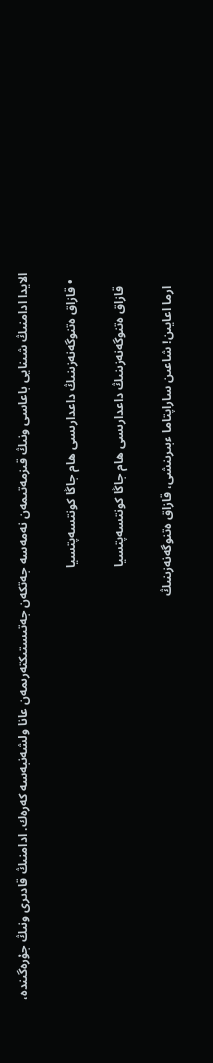الايدا ادامنىڭ شىنايى باعاسى ونىڭ قىزمەتىمەن نەمەسە جەتكەن جەتىستىكتەرىمەن عانا ولشەنبەسە كەرەك. ادامنىڭ قادىرى ونىڭ جۇرەگىندە،

  • قازاق ەتنوگەنەزىنىڭ داعدارىسى ھام جاڭا كونتسەپتسيا

    قازاق ەتنوگەنەزىنىڭ داعدارىسى ھام جاڭا كونتسەپتسيا

    ارما اعايىن! شاعىن ساراپتاما ءبىرىنشى، قازاق ەتنوگەنەزىنىڭ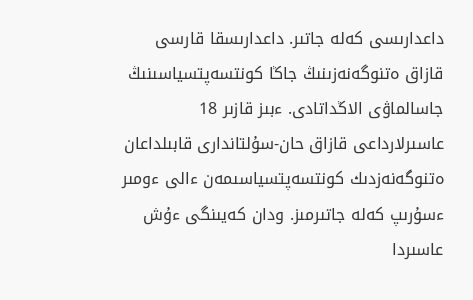داعدارىسى كەلە جاتىر. داعدارىسقا قارسى قازاق ەتنوگەنەزىنىڭ جاڭا كونتسەپتسياسىنىڭ جاسالماۋى الاڭداتادى. ءبىز قازىر 18 عاسىرلارداعى قازاق حان-سۇلتاندارى قابىلداعان ەتنوگەنەزدىك كونتسەپتسياسىمەن ءالى ءومىر ءسۇرىپ كەلە جاتىرمىز. ودان كەيىنگى ءۇش عاسىردا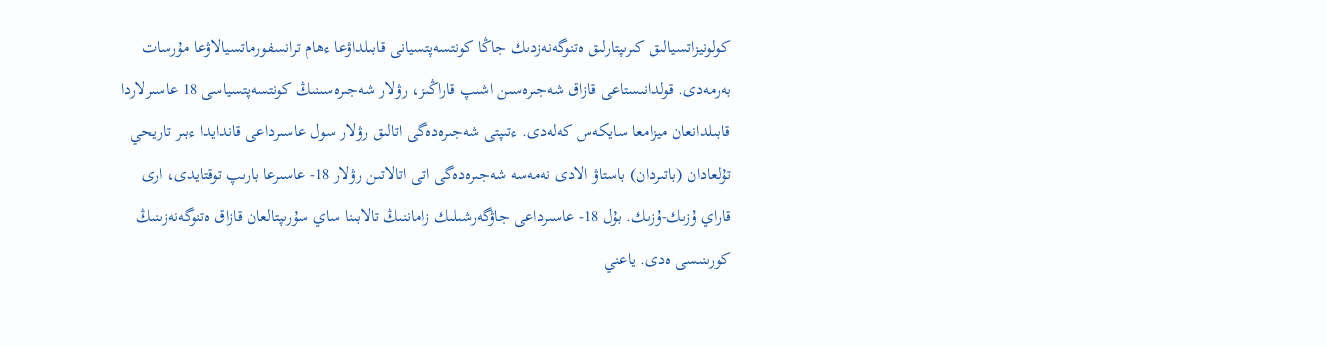كولونيزاتسيالىق كىرىپتارلىق ەتنوگەنەزدىك جاڭا كونتسەپتسيانى قابىلداۋعا ءھام ترانسفورماتسيالاۋعا مۇرسات بەرمەدى. قولدانىستاعى قازاق شەجىرەسىن اشىپ قاراڭىز، رۋلار شەجىرەسىنىڭ كونتسەپتسياسى 18 عاسىرلاردا قابىلدانعان ميزامعا سايكەس كەلەدى. ءتىپتى شەجىرەدەگى اتالىق رۋلار سول عاسىرداعى قاندايدا ءبىر تاريحي تۇلعادان (باتىردان) باستاۋ الادى نەمەسە شەجىرەدەگى اتى اتالاتىن رۋلار 18- عاسىرعا بارىپ توقتايدى، ارى قاراي ۇزىك-ۇزىك. بۇل 18- عاسىرداعى جاۋگەرشىلىك زاماننىڭ تالابىنا ساي سۇرىپتالعان قازاق ەتنوگەنەزىنىڭ كورىنىسى ەدى. ياعني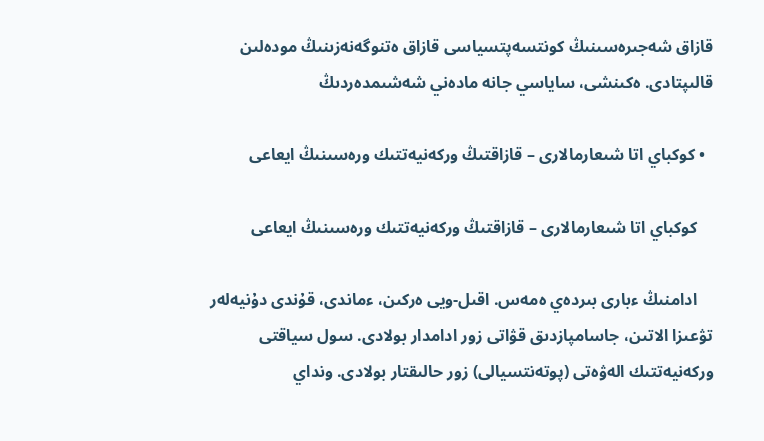قازاق شەجىرەسىنىڭ كونتسەپتسياسى قازاق ەتنوگەنەزىنىڭ مودەلىن قالىپتادى. ەكىنشى، ساياسي جانە مادەني شەشىمدەردىڭ

  • كوكباي اتا شىعارمالارى – قازاقتىڭ وركەنيەتتىك ورەسىنىڭ ايعاعى

    كوكباي اتا شىعارمالارى – قازاقتىڭ وركەنيەتتىك ورەسىنىڭ ايعاعى

    ادامنىڭ ءبارى بىردەي ەمەس. اقىل-ويى ەركىن، ءماندى، قۇندى دۇنيەلەر تۋعىزا الاتىن، جاسامپازدىق قۋاتى زور ادامدار بولادى. سول سياقتى وركەنيەتتىك الەۋەتى (پوتەنتسيالى) زور حالىقتار بولادى. ونداي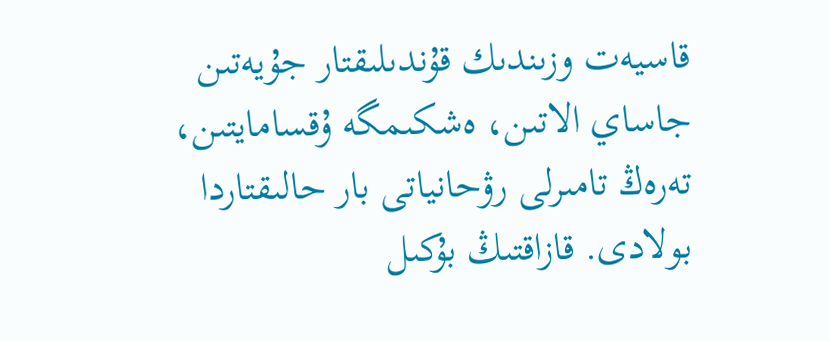قاسيەت وزىندىك قۇندىلىقتار جۇيەتىن جاساي الاتىن، ەشكىمگە ۇقسامايتىن، تەرەڭ تامىرلى رۋحانياتى بار حالىقتاردا بولادى. قازاقتىڭ بۇكىل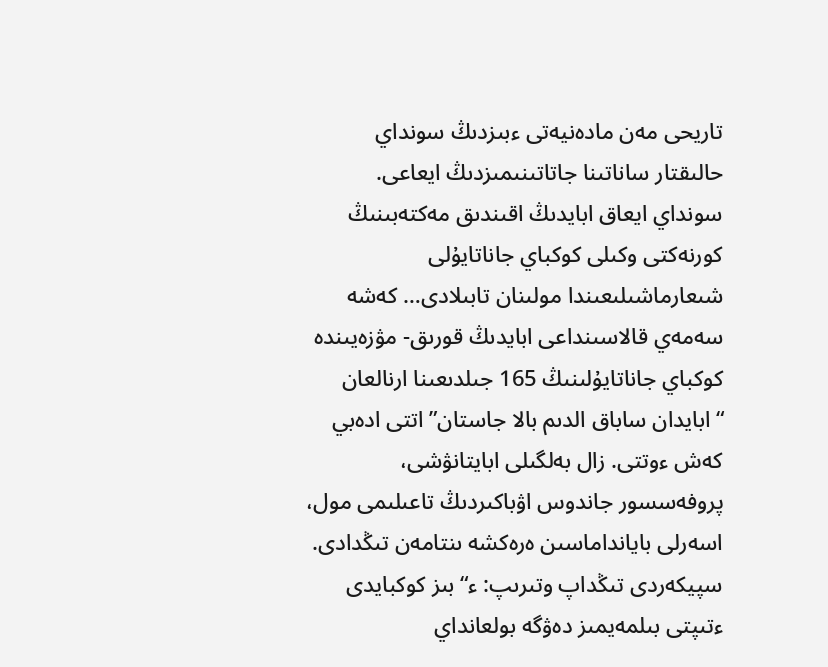تاريحى مەن مادەنيەتى ءبىزدىڭ سونداي حالىقتار ساناتىنا جاتاتىنىمىزدىڭ ايعاعى. سونداي ايعاق ابايدىڭ اقىندىق مەكتەبىنىڭ كورنەكتى وكىلى كوكباي جاناتايۇلى شىعارماشىلىعىندا مولىنان تابىلادى… كەشە سەمەي قالاسىنداعى ابايدىڭ قورىق- مۋزەيىندە كوكباي جاناتايۇلىنىڭ 165 جىلدىعىنا ارنالعان “ابايدان ساباق الدىم بالا جاستان” اتتى ادەبي كەش ءوتتى. زال بەلگىلى ابايتانۋشى، پروفەسسور جاندوس اۋباكىردىڭ تاعىلىمى مول، اسەرلى بايانداماسىن ەرەكشە ىنتامەن تىڭدادى. سپيكەردى تىڭداپ وتىرىپ: ء“بىز كوكبايدى ءتىپتى بىلمەيمىز دەۋگە بولعانداي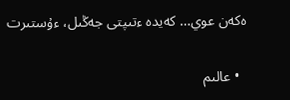ەكەن عوي… كەيدە ءتىپتى جەڭىل، ءۇستىرت

  • عالىم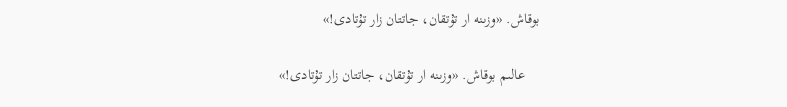بوقاش. «وزىنە ار تۇتقان، جاتتان زار تۇتادى!»

    عالىم بوقاش. «وزىنە ار تۇتقان، جاتتان زار تۇتادى!»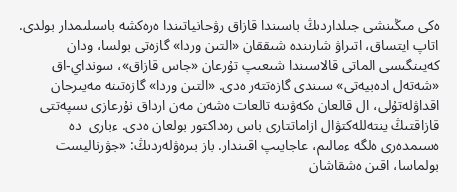ەكى مىڭىنشى جىلداردىڭ باسىندا قازاق رۋحانياتىندا ەرەكشە باسىلىمدار بولدى. اتاپ ايتساق، اتىراۋ شارىندە شىققان «التىن وردا» گازەتى بولسا، ودان كەيىنگىسى الماتى قالاسىندا شىعىپ تۇرعان «جاس قازاق»، سونداي-اق «شەتەل ادەبيەتى» سىندى گازەتتەر ەدى. «التىن وردا» گازەتىنە مەيىرحان اقداۋلەتۇلى، ال قالعان ەكەۋىنە تالعات ەشەن مەن ارداق نۇرعازى ىسپەتتى قازاقتىڭ ينتەللەكتۋال ازاماتتارى باس رەداكتور بولعان ەدى. ءبارى  دە ەسىمدەرى ەلگە ءمالىم، عاجايىپ اقىندار. باز بىرەۋلەردىڭ: «جۋرناليست بولماسا، اقىن ەشقاشان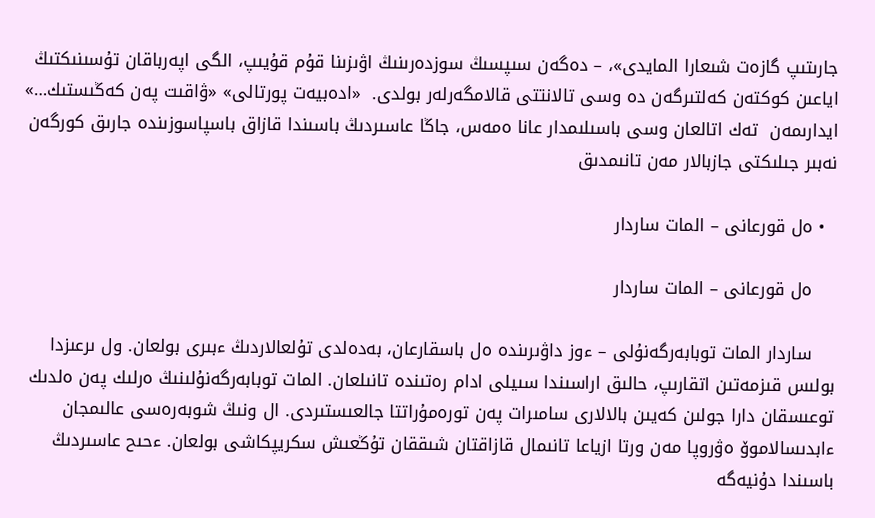جارىتىپ گازەت شىعارا المايدى»، – دەگەن سىپسىڭ سوزدەرىنىڭ اۋىزىنا قۇم قۇيىپ، الگى اپەرباقان تۇسىنىكتىڭ اياعىن كوكتەن كەلتىرگەن دە وسى تالانتتى قالامگەرلەر بولدى.  «ادەبيەت پورتالى» «ۋاقىت پەن كەڭىستىك…» ايدارىمەن  تەك اتالعان وسى باسىلىمدار عانا ەمەس، جاڭا عاسىردىڭ باسىندا قازاق باسپاسوزىندە جارىق كورگەن نەبىر جىلىكتى جازبالار مەن تانىمدىق

  • ەل قورعانى – المات ساردار

    ەل قورعانى – المات ساردار

    ساردار المات توبابەرگەنۇلى – ءوز داۋىرىندە ەل باسقارعان، بەدەلدى تۇلعالاردىڭ ءبىرى بولعان. ول ىرعىزدا بولىس قىزمەتىن اتقارىپ، حالىق اراسىندا سىيلى ادام رەتىندە تانىلعان. المات توبابەرگەنۇلىنىڭ ەرلىك پەن ەلدىك توعىسقان دارا جولىن كەيىن بالالارى سامىرات پەن تورەمۇراتتا جالعىستىردى. ال ونىڭ شوبەرەسى عالىمجان ءابدىسالاموۆ ەۋروپا مەن ورتا ازياعا تانىمال قازاقتان شىققان تۇڭعىش سكريپكاشى بولعان. ءحىح عاسىردىڭ باسىندا دۇنيەگە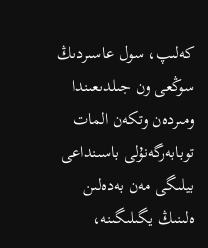كەلىپ، سول عاسىردىڭ سوڭعى ون جىلدىعىندا ومىردەن وتكەن المات توبابەرگەنۇلى باسىنداعى بيلىگى مەن بەدەلىن ەلىنىڭ يگىلىگىنە،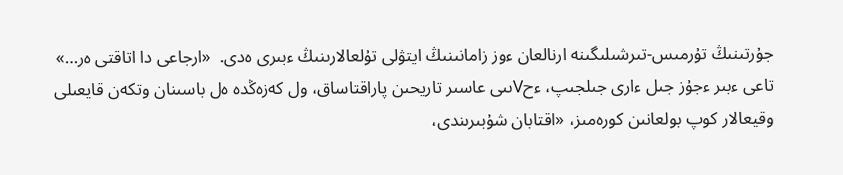جۇرتىنىڭ تۇرمىس-تىرشىلىگىنە ارنالعان ءوز زامانىنىڭ ايتۋلى تۇلعالارىنىڭ ءبىرى ەدى.  «ارجاعى دا اتاقتى ەر…» تاعى ءبىر ءجۇز جىل ءارى جىلجىپ، ءحVىىى عاسىر تاريحىن پاراقتاساق، ول كەزەڭدە ەل باسىنان وتكەن قايعىلى وقيعالار كوپ بولعانىن كورەمىز، «اقتابان شۇبىرىندى،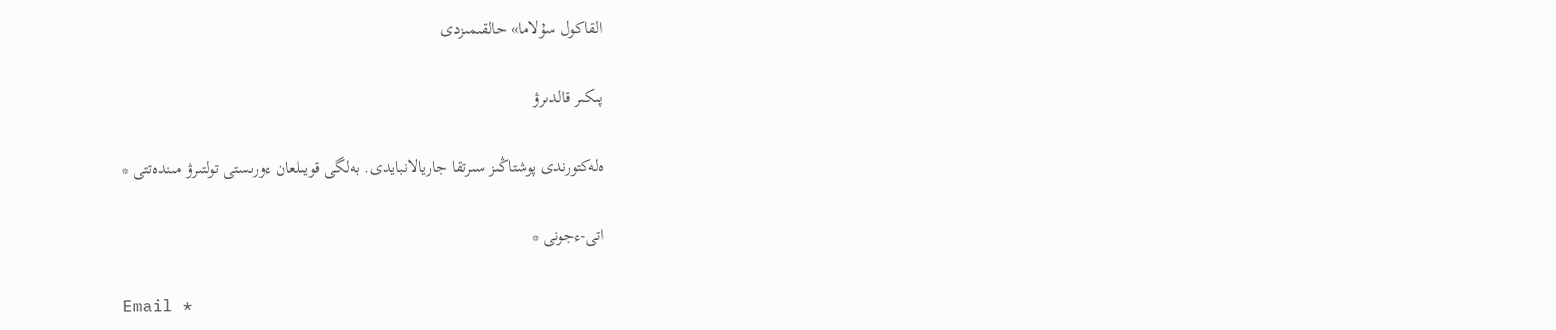القاكول سۇلاما» حالقىمىزدى

پىكىر قالدىرۋ

ەلەكتورندى پوشتاڭىز سىرتقا جاريالانبايدى. بەلگى قويىلعان ءورىستى تولتىرۋ مىندەتتى *

اتى-ءجونى *

Email *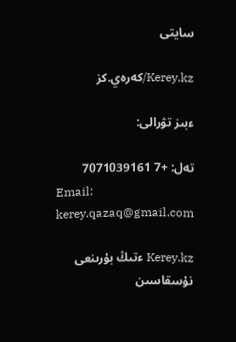سايتى

Kerey.kz/كەرەي.كز

ءبىز تۋرالى:

تەل: +7 7071039161
Email: kerey.qazaq@gmail.com

Kerey.kz ءتىڭ بۇرىنعى نۇسقاسىن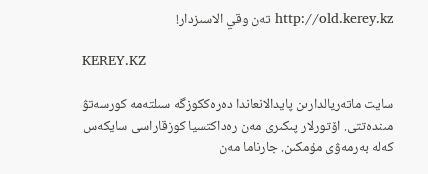http://old.kerey.kz تەن وقي الاسىزدار!

KEREY.KZ

سايت ماتەريالدارىن پايدالانعاندا دەرەككوزگە سىلتەمە كورسەتۋ مىندەتتى. اۆتورلار پىكىرى مەن رەداكتسيا كوزقاراسى سايكەس كەلە بەرمەۋى مۇمكىن. جارناما مەن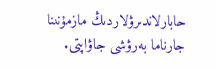حابارلاندىرۋلاردىڭ مازمۇنىنا جارناما بەرۋشى جاۋاپتى.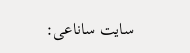سايت ساناعى: